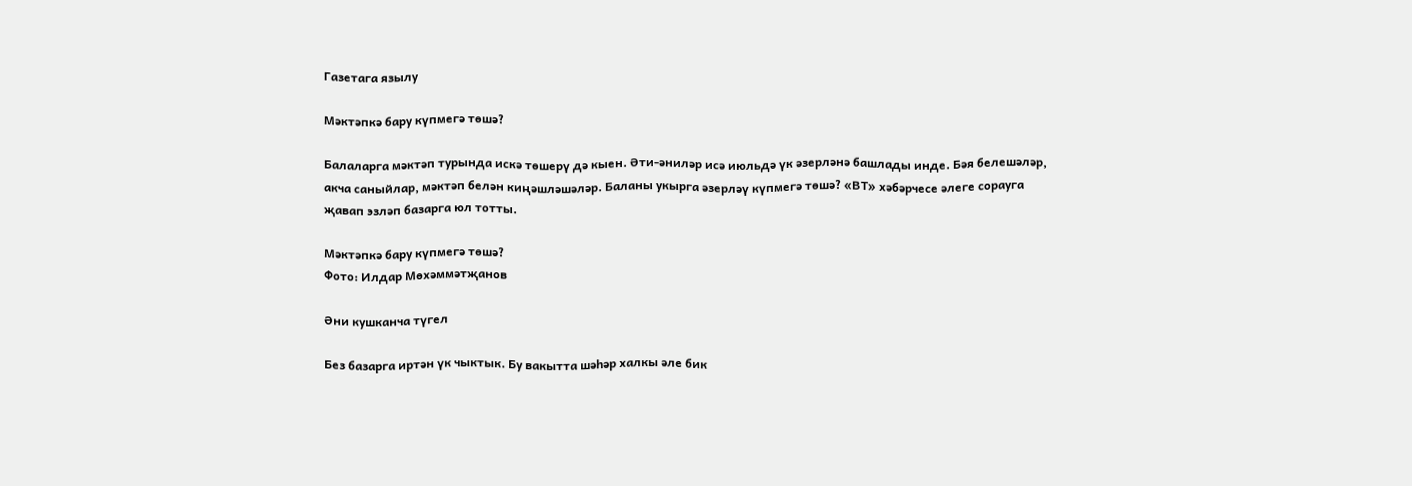Газетага язылу

Мәктәпкә бару күпмегә төшә?

Балаларга мәктәп турында искә төшерү дә кыен. Әти-әниләр исә июльдә үк әзерләнә башлады инде. Бәя белешәләр, акча саныйлар, мәктәп белән киңәшләшәләр. Баланы укырга әзерләү күпмегә төшә? «ВТ» хәбәрчесе әлеге сорауга җавап эзләп базарга юл тотты.

Мәктәпкә бару күпмегә төшә?
Фото: Илдар Мөхәммәтҗанов

Әни кушканча түгел

Без базарга иртән үк чыктык. Бу вакытта шәһәр халкы әле бик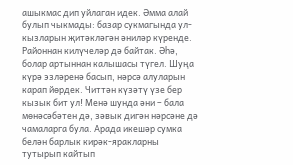ашыкмас дип уйлаган идек. Әмма алай булып чыкмады: базар сукмагында ул-кызларын җитәкләгән әниләр күренде. Районнан килүчеләр дә байтак. Әһә, болар артыннан калышасы түгел. Шуңа күрә эзләренә басып, нәрсә алуларын карап йөрдек. Читтән күзәтү үзе бер кызык бит ул! Менә шунда әни – бала мөнәсәбәтен дә, зәвык дигән нәрсәне дә чамаларга була. Арада икешәр сумка белән барлык кирәк-яракларны тутырып кайтып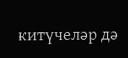китүчеләр дә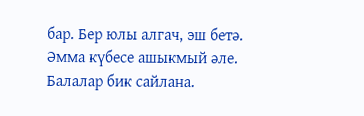бар. Бер юлы алгач, эш бетә. Әмма күбесе ашыкмый әле. Балалар бик сайлана.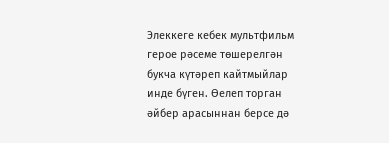Элеккеге кебек мультфильм герое рәсеме төшерелгән букча күтәреп кайтмыйлар инде бүген. Өелеп торган әйбер арасыннан берсе дә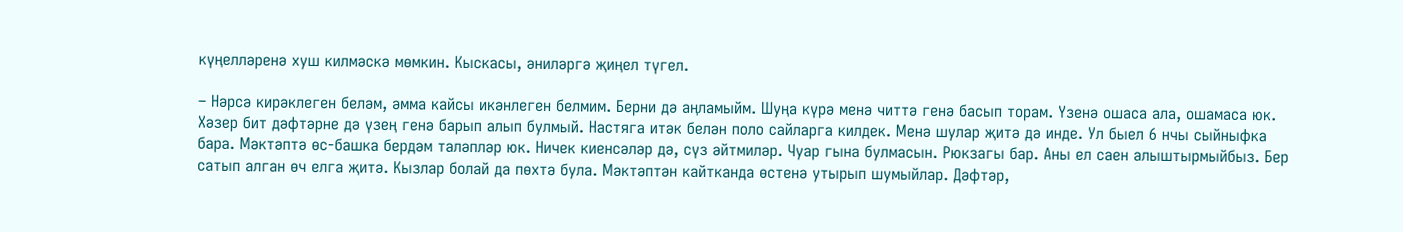күңелләренә хуш килмәскә мөмкин. Кыскасы, әниләргә җиңел түгел.

– Нәрсә кирәклеген беләм, әмма кайсы икәнлеген белмим. Берни дә аңламыйм. Шуңа күрә менә читтә генә басып торам. Үзенә ошаса ала, ошамаса юк. Хәзер бит дәфтәрне дә үзең генә барып алып булмый. Настяга итәк белән поло сайларга килдек. Менә шулар җитә дә инде. Ул быел 6 нчы сыйныфка бара. Мәктәптә өс-башка бердәм таләпләр юк. Ничек киенсәләр дә, сүз әйтмиләр. Чуар гына булмасын. Рюкзагы бар. Аны ел саен алыштырмыйбыз. Бер сатып алган өч елга җитә. Кызлар болай да пөхтә була. Мәктәптән кайтканда өстенә утырып шумыйлар. Дәфтәр,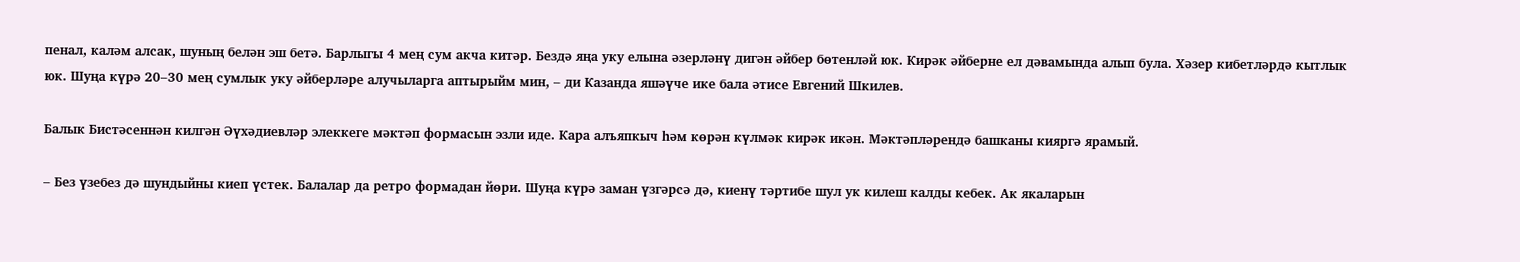пенал, каләм алсак, шуның белән эш бетә. Барлыгы 4 мең сум акча китәр. Бездә яңа уку елына әзерләнү дигән әйбер бөтенләй юк. Кирәк әйберне ел дәвамында алып була. Хәзер кибетләрдә кытлык юк. Шуңа күрә 20–30 мең сумлык уку әйберләре алучыларга аптырыйм мин, – ди Казанда яшәүче ике бала әтисе Евгений Шкилев.

Балык Бистәсеннән килгән Әүхәдиевләр элеккеге мәктәп формасын эзли иде. Кара алъяпкыч һәм көрән күлмәк кирәк икән. Мәктәпләрендә башканы кияргә ярамый.

– Без үзебез дә шундыйны киеп үстек. Балалар да ретро формадан йөри. Шуңа күрә заман үзгәрсә дә, киенү тәртибе шул ук килеш калды кебек. Ак якаларын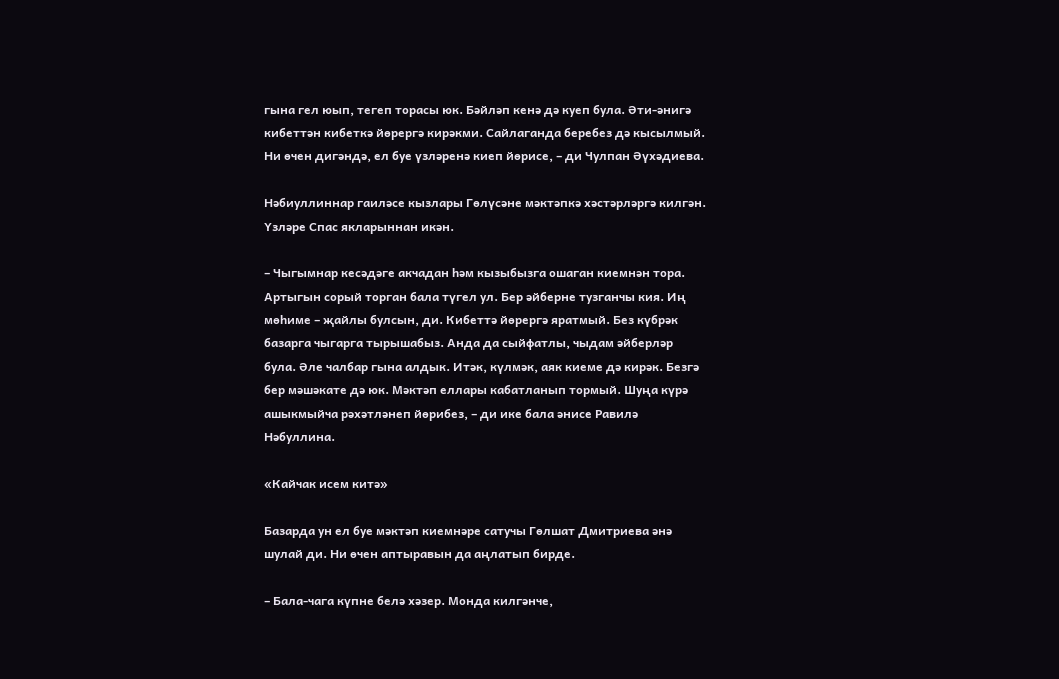гына гел юып, тегеп торасы юк. Бәйләп кенә дә куеп була. Әти-әнигә кибеттән кибеткә йөрергә кирәкми. Сайлаганда беребез дә кысылмый. Ни өчен дигәндә, ел буе үзләренә киеп йөрисе, – ди Чулпан Әүхәдиева.

Нәбиуллиннар гаиләсе кызлары Гөлүсәне мәктәпкә хәстәрләргә килгән. Үзләре Спас якларыннан икән.

– Чыгымнар кесәдәге акчадан һәм кызыбызга ошаган киемнән тора. Артыгын сорый торган бала түгел ул. Бер әйберне тузганчы кия. Иң мөһиме – җайлы булсын, ди. Кибеттә йөрергә яратмый. Без күбрәк базарга чыгарга тырышабыз. Анда да сыйфатлы, чыдам әйберләр була. Әле чалбар гына алдык. Итәк, күлмәк, аяк киеме дә кирәк. Безгә бер мәшәкате дә юк. Мәктәп еллары кабатланып тормый. Шуңа күрә ашыкмыйча рәхәтләнеп йөрибез, – ди ике бала әнисе Равилә Нәбуллина.

«Кайчак исем китә»

Базарда ун ел буе мәктәп киемнәре сатучы Гөлшат Дмитриева әнә шулай ди. Ни өчен аптыравын да аңлатып бирде.

– Бала-чага күпне белә хәзер. Монда килгәнче,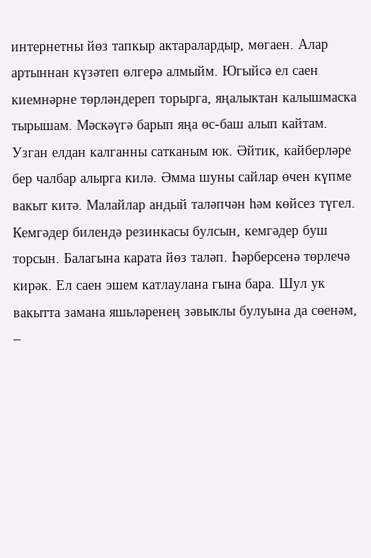интернетны йөз тапкыр актаралардыр, мөгаен. Алар артыннан күзәтеп өлгерә алмыйм. Югыйсә ел саен киемнәрне төрләндереп торырга, яңалыктан калышмаска тырышам. Мәскәүгә барып яңа өс-баш алып кайтам. Узган елдан калганны сатканым юк. Әйтик, кайберләре бер чалбар алырга килә. Әмма шуны сайлар өчен күпме вакыт китә. Малайлар андый таләпчән һәм көйсез түгел. Кемгәдер билендә резинкасы булсын, кемгәдер буш торсын. Балагына карата йөз таләп. Һәрберсенә төрлечә кирәк. Ел саен эшем катлаулана гына бара. Шул ук вакытта замана яшьләренең зәвыклы булуына да сөенәм, –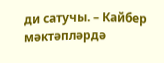ди сатучы. – Кайбер мәктәпләрдә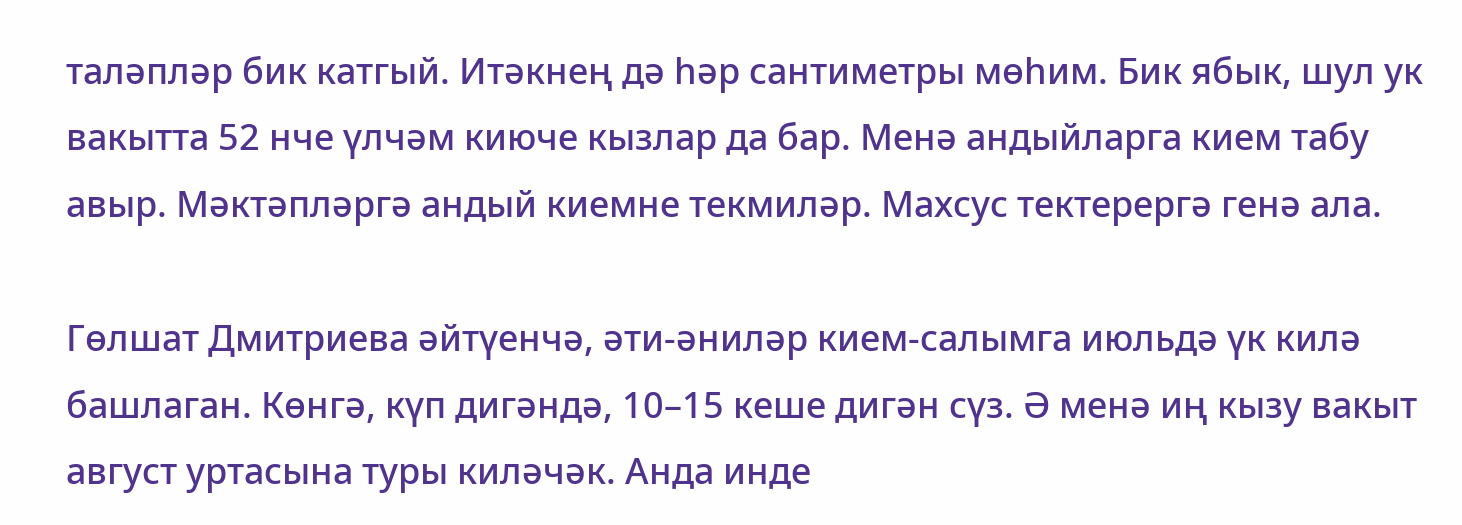таләпләр бик катгый. Итәкнең дә һәр сантиметры мөһим. Бик ябык, шул ук вакытта 52 нче үлчәм киюче кызлар да бар. Менә андыйларга кием табу авыр. Мәктәпләргә андый киемне текмиләр. Махсус тектерергә генә ала.

Гөлшат Дмитриева әйтүенчә, әти-әниләр кием-салымга июльдә үк килә башлаган. Көнгә, күп дигәндә, 10–15 кеше дигән сүз. Ә менә иң кызу вакыт август уртасына туры киләчәк. Анда инде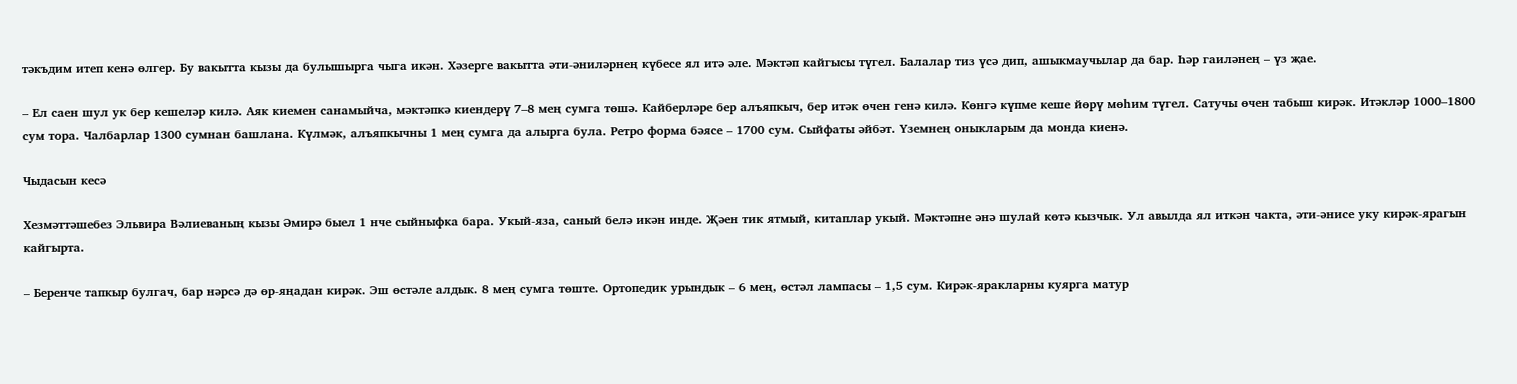тәкъдим итеп кенә өлгер. Бу вакытта кызы да булышырга чыга икән. Хәзерге вакытта әти-әниләрнең күбесе ял итә әле. Мәктәп кайгысы түгел. Балалар тиз үсә дип, ашыкмаучылар да бар. Һәр гаиләнең – үз җае.

– Ел саен шул ук бер кешеләр килә. Аяк киемен санамыйча, мәктәпкә киендерү 7–8 мең сумга төшә. Кайберләре бер алъяпкыч, бер итәк өчен генә килә. Көнгә күпме кеше йөрү мөһим түгел. Сатучы өчен табыш кирәк. Итәкләр 1000–1800 сум тора. Чалбарлар 1300 сумнан башлана. Күлмәк, алъяпкычны 1 мең сумга да алырга була. Ретро форма бәясе – 1700 сум. Сыйфаты әйбәт. Үземнең оныкларым да монда киенә.

Чыдасын кесә

Хезмәттәшебез Эльвира Вәлиеваның кызы Әмирә быел 1 нче сыйныфка бара. Укый-яза, саный белә икән инде. Җәен тик ятмый, китаплар укый. Мәктәпне әнә шулай көтә кызчык. Ул авылда ял иткән чакта, әти-әнисе уку кирәк-ярагын кайгырта.

– Беренче тапкыр булгач, бар нәрсә дә өр-яңадан кирәк. Эш өстәле алдык. 8 мең сумга төште. Ортопедик урындык – 6 мең, өстәл лампасы – 1,5 сум. Кирәк-яракларны куярга матур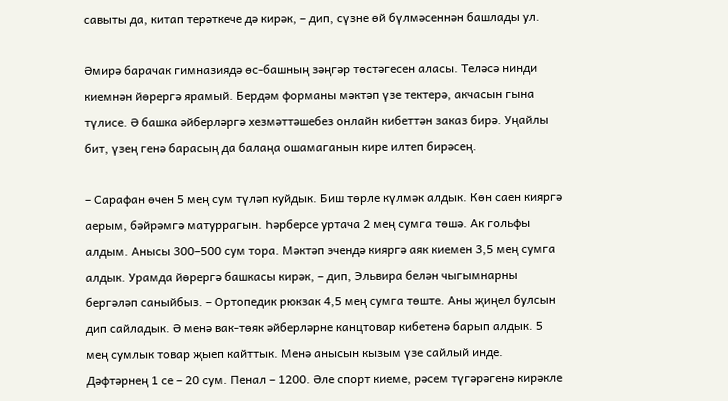савыты да, китап терәткече дә кирәк, – дип, сүзне өй бүлмәсеннән башлады ул.

Әмирә барачак гимназиядә өс-башның зәңгәр төстәгесен аласы. Теләсә нинди киемнән йөрергә ярамый. Бердәм форманы мәктәп үзе тектерә, акчасын гына түлисе. Ә башка әйберләргә хезмәттәшебез онлайн кибеттән заказ бирә. Уңайлы бит, үзең генә барасың да балаңа ошамаганын кире илтеп бирәсең.

– Сарафан өчен 5 мең сум түләп куйдык. Биш төрле күлмәк алдык. Көн саен кияргә аерым, бәйрәмгә матуррагын. Һәрберсе уртача 2 мең сумга төшә. Ак гольфы алдым. Анысы 300–500 сум тора. Мәктәп эчендә кияргә аяк киемен 3,5 мең сумга алдык. Урамда йөрергә башкасы кирәк, – дип, Эльвира белән чыгымнарны бергәләп саныйбыз. – Ортопедик рюкзак 4,5 мең сумга төште. Аны җиңел булсын дип сайладык. Ә менә вак-төяк әйберләрне канцтовар кибетенә барып алдык. 5 мең сумлык товар җыеп кайттык. Менә анысын кызым үзе сайлый инде. Дәфтәрнең 1 се – 20 сум. Пенал – 1200. Әле спорт киеме, рәсем түгәрәгенә кирәкле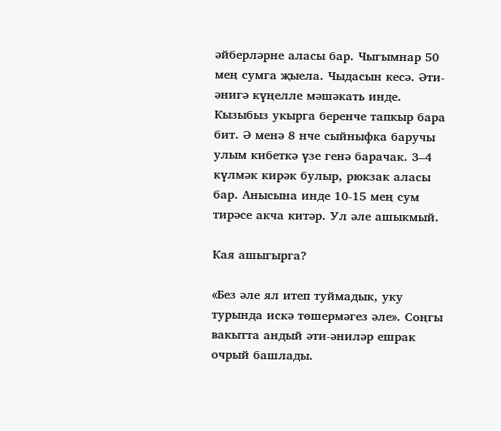әйберләрне аласы бар. Чыгымнар 50 мең сумга җыела. Чыдасын кесә. Әти-әнигә күңелле мәшәкать инде. Кызыбыз укырга беренче тапкыр бара бит. Ә менә 8 нче сыйныфка баручы улым кибеткә үзе генә барачак. 3–4 күлмәк кирәк булыр, рюкзак аласы бар. Анысына инде 10-15 мең сум тирәсе акча китәр. Ул әле ашыкмый.

Кая ашыгырга?

«Без әле ял итеп туймадык, уку турында искә төшермәгез әле». Соңгы вакытта андый әти-әниләр ешрак очрый башлады.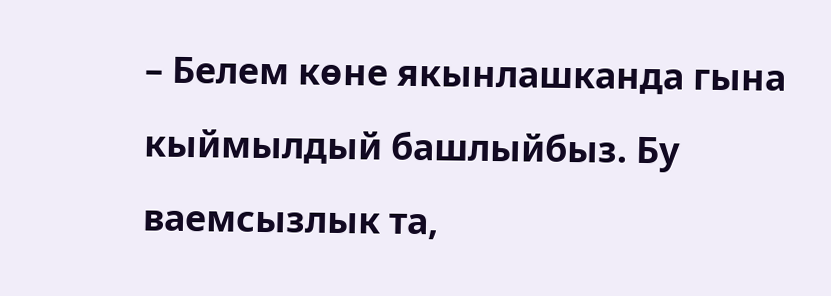– Белем көне якынлашканда гына кыймылдый башлыйбыз. Бу ваемсызлык та,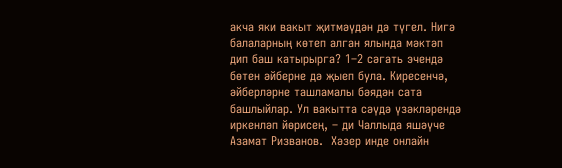акча яки вакыт җитмәүдән дә түгел. Нигә балаларның көтеп алган ялында мәктәп дип баш катырырга? 1–2 сәгать эчендә бөтен әйберне дә җыеп була. Киресенчә, әйберләрне ташламалы бәядән сата башлыйлар. Ул вакытта сәүдә үзәкләрендә иркенләп йөрисең, – ди Чаллыда яшәүче Азамат Ризванов.  Хәзер инде онлайн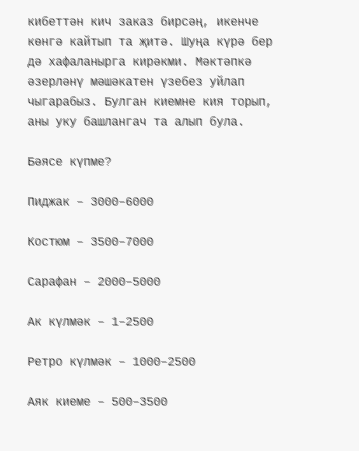кибеттән кич заказ бирсәң, икенче көнгә кайтып та җитә. Шуңа күрә бер дә хафаланырга кирәкми. Мәктәпкә әзерләнү мәшәкатен үзебез уйлап чыгарабыз. Булган киемне кия торып, аны уку башлангач та алып була.

Бәясе күпме?

Пиджак – 3000–6000

Костюм – 3500–7000

Сарафан – 2000–5000

Ак күлмәк – 1–2500

Ретро күлмәк – 1000–2500

Аяк киеме – 500–3500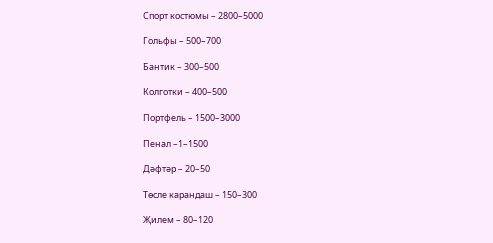Спорт костюмы – 2800–5000

Гольфы – 500–700

Бантик – 300–500

Колготки – 400–500

Портфель – 1500–3000

Пенал –1–1500

Дәфтәр – 20–50

Төсле карандаш – 150–300

Җилем – 80–120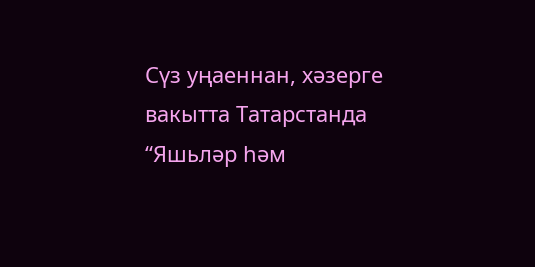Сүз уңаеннан, хәзерге вакытта Татарстанда “Яшьләр һәм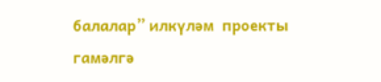балалар” илкүләм  проекты гамәлгә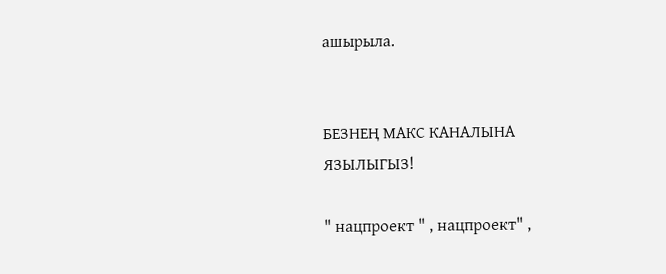ашырыла.


БЕЗНЕҢ МАКС КАНАЛЫНА ЯЗЫЛЫГЫЗ!

" нацпроект " , нацпроект" ,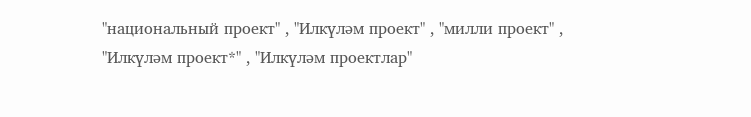"национальный проект" , "Илкүләм проект" , "милли проект" , "Илкүләм проект*" , "Илкүләм проектлар"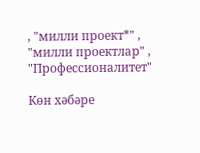, "милли проект*" , "милли проектлар" , "Профессионалитет"

Көн хәбәре